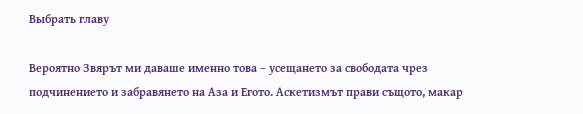Выбрать главу

Вероятно Звярът ми даваше именно това – усещането за свободата чрез подчинението и забравянето на Аза и Егото. Аскетизмът прави същото, макар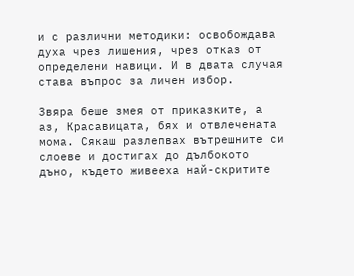и с различни методики: освобождава духа чрез лишения, чрез отказ от определени навици. И в двата случая става въпрос за личен избор.

Звяра беше змея от приказките, а аз, Красавицата, бях и отвлечената мома. Сякаш разлепвах вътрешните си слоеве и достигах до дълбокото дъно, където живееха най-скритите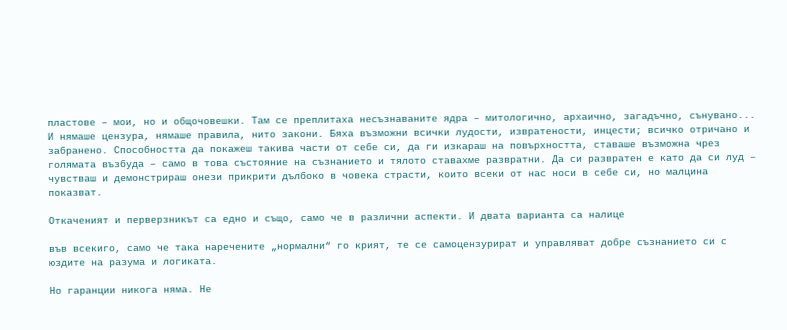пластове – мои, но и общочовешки. Там се преплитаха несъзнаваните ядра – митологично, архаично, загадъчно, сънувано... И нямаше цензура, нямаше правила, нито закони. Бяха възможни всички лудости, извратености, инцести; всичко отричано и забранено. Способността да покажеш такива части от себе си, да ги изкараш на повърхността, ставаше възможна чрез голямата възбуда – само в това състояние на съзнанието и тялото ставахме развратни. Да си развратен е като да си луд – чувстваш и демонстрираш онези прикрити дълбоко в човека страсти, които всеки от нас носи в себе си, но малцина показват.

Откаченият и перверзникът са едно и също, само че в различни аспекти. И двата варианта са налице

във всекиго, само че така наречените „нормални“ го крият, те се самоцензурират и управляват добре съзнанието си с юздите на разума и логиката.

Но гаранции никога няма. Не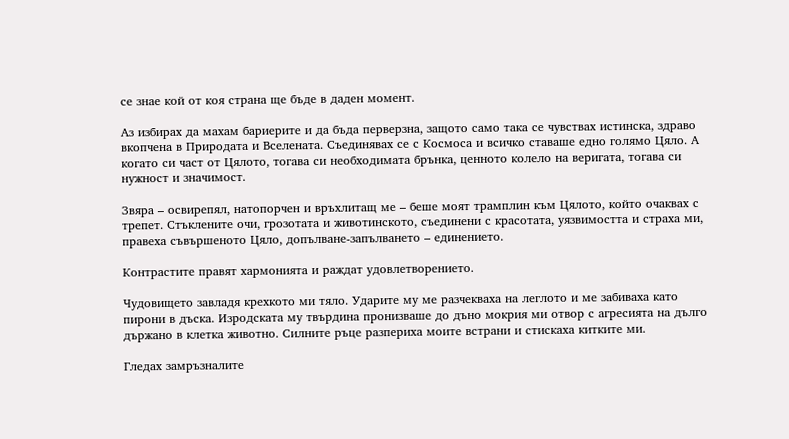се знае кой от коя страна ще бъде в даден момент.

Аз избирах да махам бариерите и да бъда перверзна, защото само така се чувствах истинска, здраво вкопчена в Природата и Вселената. Съединявах се с Космоса и всичко ставаше едно голямо Цяло. А когато си част от Цялото, тогава си необходимата брънка, ценното колело на веригата, тогава си нужност и значимост.

Звяра – освирепял, натопорчен и връхлитащ ме – беше моят трамплин към Цялото, който очаквах с трепет. Стъклените очи, грозотата и животинското, съединени с красотата, уязвимостта и страха ми, правеха съвършеното Цяло, допълване-запълването – единението.

Контрастите правят хармонията и раждат удовлетворението.

Чудовището завладя крехкото ми тяло. Ударите му ме разчекваха на леглото и ме забиваха като пирони в дъска. Изродската му твърдина пронизваше до дъно мокрия ми отвор с агресията на дълго държано в клетка животно. Силните ръце разпериха моите встрани и стискаха китките ми.

Гледах замръзналите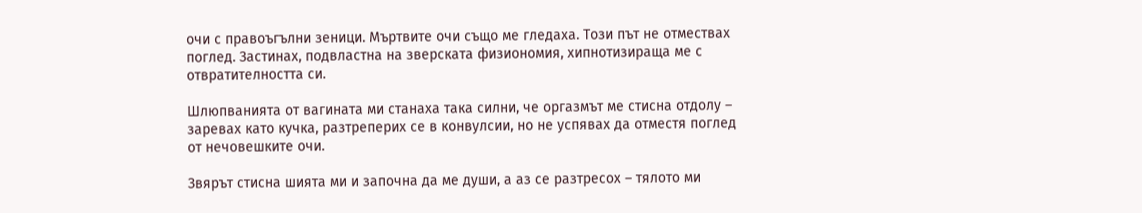очи с правоъгълни зеници. Мъртвите очи също ме гледаха. Този път не отмествах поглед. Застинах, подвластна на зверската физиономия, хипнотизираща ме с отвратителността си.

Шлюпванията от вагината ми станаха така силни, че оргазмът ме стисна отдолу – заревах като кучка, разтреперих се в конвулсии, но не успявах да отместя поглед от нечовешките очи.

Звярът стисна шията ми и започна да ме души, а аз се разтресох – тялото ми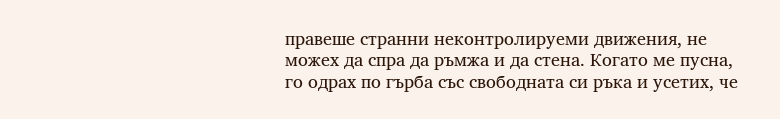правеше странни неконтролируеми движения, не можех да спра да ръмжа и да стена. Когато ме пусна, го одрах по гърба със свободната си ръка и усетих, че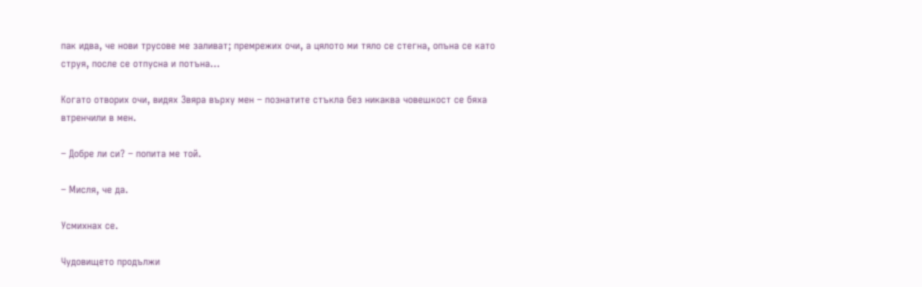пак идва, че нови трусове ме заливат; премрежих очи, а цялото ми тяло се стегна, опъна се като струя, после се отпусна и потъна…

Когато отворих очи, видях Звяра върху мен – познатите стъкла без никаква човешкост се бяха втренчили в мен.

– Добре ли си? – попита ме той.

– Мисля, че да.

Усмихнах се.

Чудовището продължи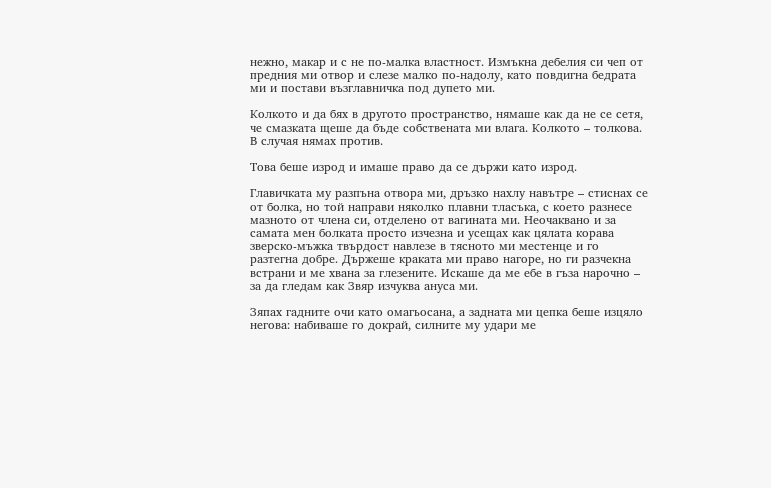нежно, макар и с не по-малка властност. Измъкна дебелия си чеп от предния ми отвор и слезе малко по-надолу, като повдигна бедрата ми и постави възглавничка под дупето ми.

Колкото и да бях в другото пространство, нямаше как да не се сетя, че смазката щеше да бъде собствената ми влага. Колкото – толкова. В случая нямах против.

Това беше изрод и имаше право да се държи като изрод.

Главичката му разпъна отвора ми, дръзко нахлу навътре – стиснах се от болка, но той направи няколко плавни тласъка, с което разнесе мазното от члена си, отделено от вагината ми. Неочаквано и за самата мен болката просто изчезна и усещах как цялата корава зверско-мъжка твърдост навлезе в тясното ми местенце и го разтегна добре. Държеше краката ми право нагоре, но ги разчекна встрани и ме хвана за глезените. Искаше да ме ебе в гъза нарочно – за да гледам как Звяр изчуква ануса ми.

Зяпах гадните очи като омагьосана, а задната ми цепка беше изцяло негова: набиваше го докрай, силните му удари ме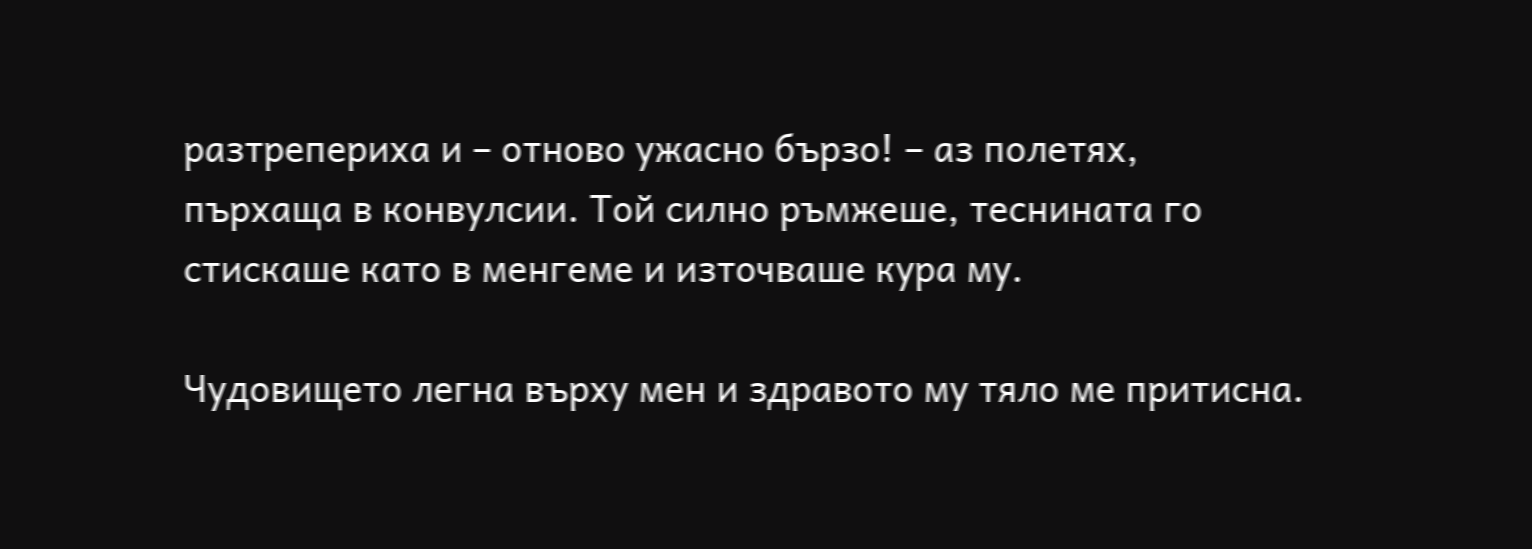разтрепериха и – отново ужасно бързо! – аз полетях, пърхаща в конвулсии. Той силно ръмжеше, теснината го стискаше като в менгеме и източваше кура му.

Чудовището легна върху мен и здравото му тяло ме притисна.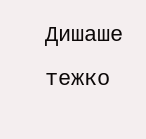Дишаше тежко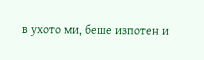в ухото ми, беше изпотен и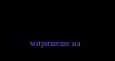миришеше на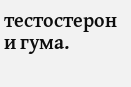тестостерон и гума.